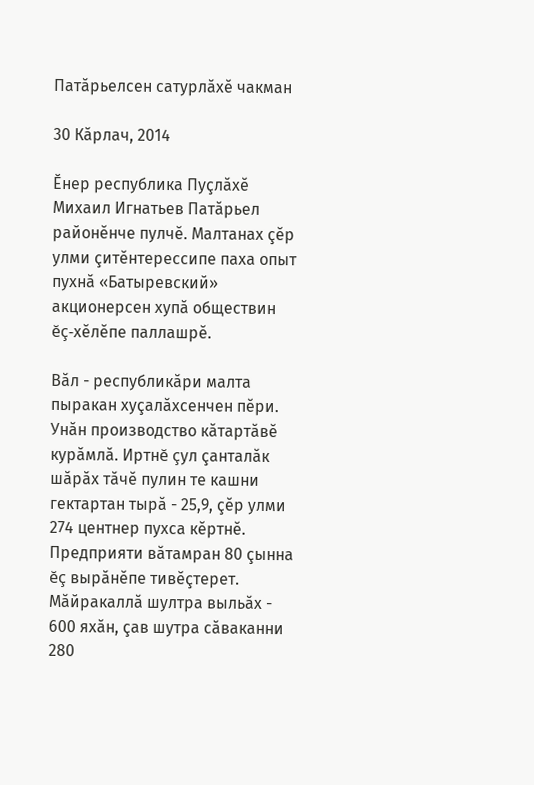Патăрьелсен сатурлăхĕ чакман

30 Кăрлач, 2014

Ĕнер республика Пуçлăхĕ Михаил Игнатьев Патăрьел районĕнче пулчĕ. Малтанах çĕр улми çитĕнтерессипе паха опыт пухнă «Батыревский» акционерсен хупă обществин ĕç-хĕлĕпе паллашрĕ.

Вăл - республикăри малта пыракан хуçалăхсенчен пĕри. Унăн производство кăтартăвĕ курăмлă. Иртнĕ çул çанталăк шăрăх тăчĕ пулин те кашни гектартан тырă - 25,9, çĕр улми 274 центнер пухса кĕртнĕ. Предприяти вăтамран 80 çынна ĕç вырăнĕпе тивĕçтерет. Мăйракаллă шултра выльăх - 600 яхăн, çав шутра сăваканни 280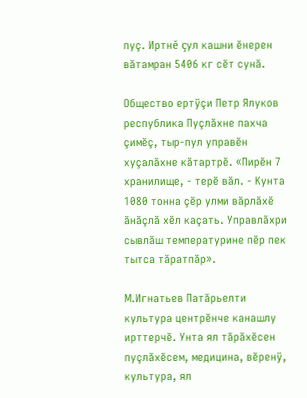пуç. Иртнĕ çул кашни ĕнерен вăтамран 5406 кг сĕт сунă.

Общество ертÿçи Петр Ялуков республика Пуçлăхне пахча çимĕç, тыр-пул управĕн хуçалăхне кăтартрĕ. «Пирĕн 7 хранилище, - терĕ вăл. - Кунта 1080 тонна çĕр улми вăрлăхĕ ăнăçлă хĕл каçать. Управлăхри сывлăш температурине пĕр пек тытса тăратпăр».

М.Игнатьев Патăрьелти культура центрĕнче канашлу ирттерчĕ. Унта ял тăрăхĕсен пуçлăхĕсем, медицина, вĕренÿ, культура, ял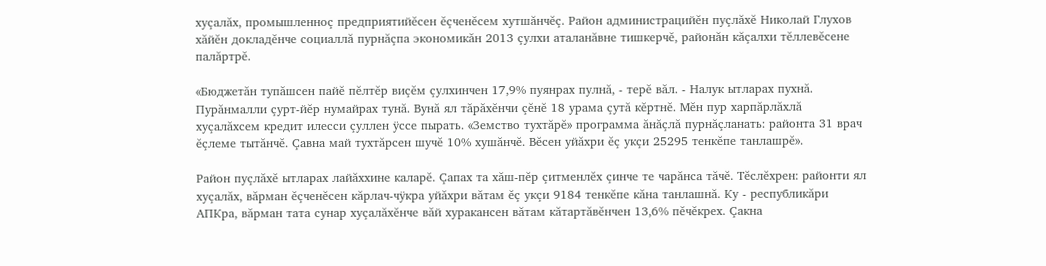хуçалăх, промышленноç предприятийĕсен ĕçченĕсем хутшăнчĕç. Район администрацийĕн пуçлăхĕ Николай Глухов хăйĕн докладĕнче социаллă пурнăçпа экономикăн 2013 çулхи аталанăвне тишкерчĕ, районăн кăçалхи тĕллевĕсене палăртрĕ.

«Бюджетăн тупăшсен пайĕ пĕлтĕр виçĕм çулхинчен 17,9% пуянрах пулнă, - терĕ вăл. - Налук ытларах пухнă. Пурăнмалли çурт-йĕр нумайрах тунă. Вунă ял тăрăхĕнчи çĕнĕ 18 урама çутă кĕртнĕ. Мĕн пур харпăрлăхлă хуçалăхсем кредит илесси çуллен ÿссе пырать. «Земство тухтăрĕ» программа ăнăçлă пурнăçланать: районта 31 врач ĕçлеме тытăнчĕ. Çавна май тухтăрсен шучĕ 10% хушăнчĕ. Вĕсен уйăхри ĕç укçи 25295 тенкĕпе танлашрĕ».

Район пуçлăхĕ ытларах лайăххине каларĕ. Çапах та хăш-пĕр çитменлĕх çинче те чарăнса тăчĕ. Тĕслĕхрен: районти ял хуçалăх, вăрман ĕçченĕсен кăрлач-чÿкра уйăхри вăтам ĕç укçи 9184 тенкĕпе кăна танлашнă. Ку - республикăри АПКра, вăрман тата сунар хуçалăхĕнче вăй хуракансен вăтам кăтартăвĕнчен 13,6% пĕчĕкрех. Çакна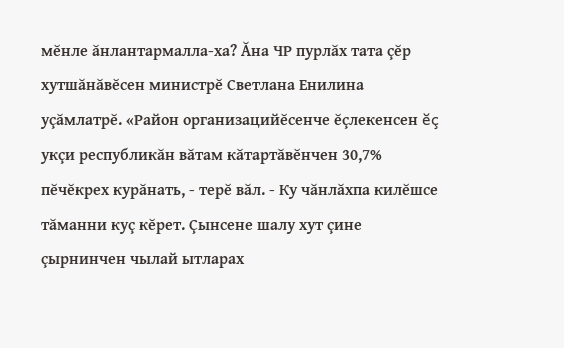мĕнле ăнлантармалла-ха? Ăна ЧР пурлăх тата çĕр хутшăнăвĕсен министрĕ Светлана Енилина уçăмлатрĕ. «Район организацийĕсенче ĕçлекенсен ĕç укçи республикăн вăтам кăтартăвĕнчен 30,7% пĕчĕкрех курăнать, - терĕ вăл. - Ку чăнлăхпа килĕшсе тăманни куç кĕрет. Çынсене шалу хут çине çырнинчен чылай ытларах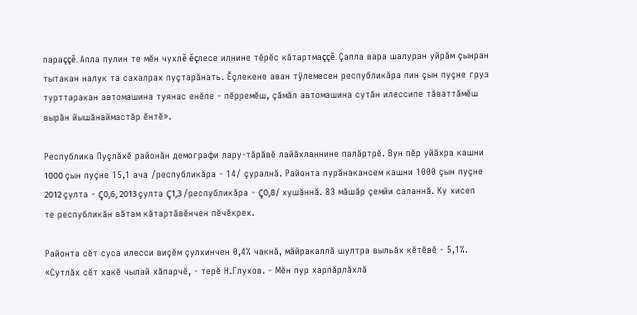параççĕ. Апла пулин те мĕн чухлĕ ĕçлесе илнине тĕрĕс кăтартмаççĕ. Çапла вара шалуран уйрăм çынран тытакан налук та сахалрах пуçтарăнать. Ĕçлекене аван тÿлемесен республикăра пин çын пуçне груз турттаракан автомашина туянас енĕпе - пĕрремĕш, çăмăл автомашина сутăн илессипе тăваттăмĕш вырăн йышăнаймастăр ĕнтĕ».

Республика Пуçлăхĕ районăн демографи лару-тăрăвĕ лайăхланнине палăртрĕ. Вун пĕр уйăхра кашни 1000 çын пуçне 15,1 ача /республикăра - 14/ çуралнă. Районта пурăнакансем кашни 1000 çын пуçне 2012 çулта - Ç0,6, 2013 çулта Ç1,3 /республикăра - Ç0,8/ хушăннă. 83 мăшăр çемйи саланнă. Ку хисеп те республикăн вăтам кăтартăвĕнчен пĕчĕкрех.

Районта сĕт суса илесси виçĕм çулхинчен 0,4% чакнă, мăйракаллă шултра выльăх кĕтĕвĕ - 5,1%. «Сутлăх сĕт хакĕ чылай хăпарчĕ, - терĕ Н.Глухов. - Мĕн пур харпăрлăхлă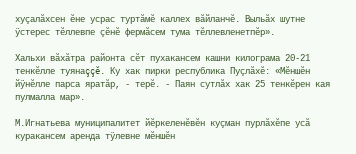хуçалăхсен ĕне усрас туртăмĕ каллех вăйланчĕ. Выльăх шутне ÿстерес тĕллевпе çĕнĕ фермăсем тума тĕллевленетпĕр».

Хальхи вăхăтра районта сĕт пухакансем кашни килограма 20-21 тенкĕлле туянаççĕ. Ку хак пирки республика Пуçлăхĕ: «Мĕншĕн йÿнĕлле парса яратăр, - терĕ. - Паян сутлăх хак 25 тенкĕрен кая пулмалла мар».

М.Игнатьева муниципалитет йĕркеленĕвĕн куçман пурлăхĕпе усă куракансем аренда тÿлевне мĕншĕн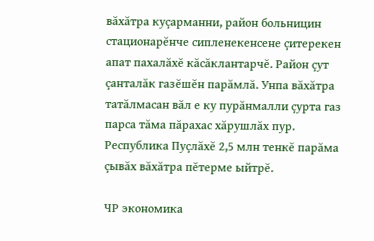вăхăтра куçарманни, район больницин стационарĕнче сипленекенсене çитерекен апат пахалăхĕ кăсăклантарчĕ. Район çут çанталăк газĕшĕн парăмлă. Унпа вăхăтра татăлмасан вăл е ку пурăнмалли çурта газ парса тăма пăрахас хăрушлăх пур. Республика Пуçлăхĕ 2,5 млн тенкĕ парăма çывăх вăхăтра пĕтерме ыйтрĕ.

ЧР экономика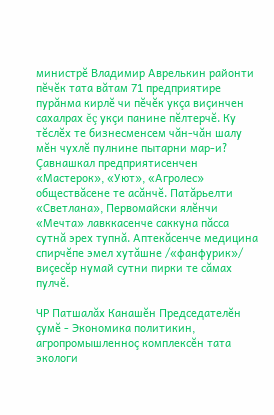министрĕ Владимир Аврелькин районти пĕчĕк тата вăтам 71 предприятире пурăнма кирлĕ чи пĕчĕк укçа виçинчен сахалрах ĕç укçи панине пĕлтерчĕ. Ку тĕслĕх те бизнесменсем чăн-чăн шалу мĕн чухлĕ пулнине пытарни мар-и? Çавнашкал предприятисенчен «Мастерок», «Уют», «Агролес» обществăсене те асăнчĕ. Патăрьелти «Светлана», Первомайски ялĕнчи «Мечта» лавккасенче саккуна пăсса сутнă эрех тупнă. Аптекăсенче медицина спирчĕпе эмел хутăшне /«фанфурик»/ виçесĕр нумай сутни пирки те сăмах пулчĕ.

ЧР Патшалăх Канашĕн Председателĕн çумĕ - Экономика политикин, агропромышленноç комплексĕн тата экологи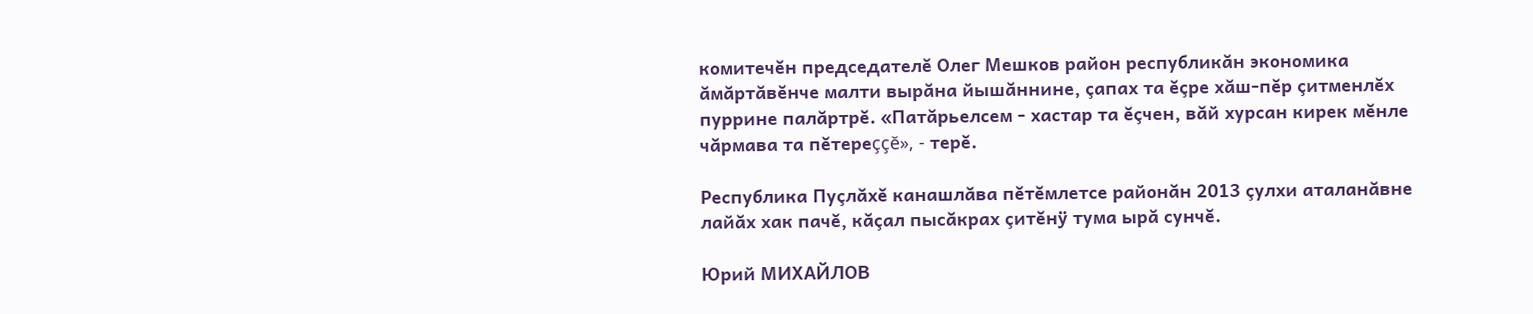комитечĕн председателĕ Олег Мешков район республикăн экономика ăмăртăвĕнче малти вырăна йышăннине, çапах та ĕçре хăш-пĕр çитменлĕх пуррине палăртрĕ. «Патăрьелсем - хастар та ĕçчен, вăй хурсан кирек мĕнле чăрмава та пĕтереççĕ», - терĕ.

Республика Пуçлăхĕ канашлăва пĕтĕмлетсе районăн 2013 çулхи аталанăвне лайăх хак пачĕ, кăçал пысăкрах çитĕнÿ тума ырă сунчĕ.

Юрий МИХАЙЛОВ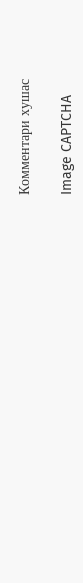Комментари хушас

Image CAPTCHA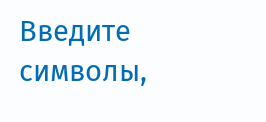Введите символы,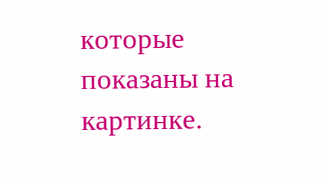которые показаны на картинке.